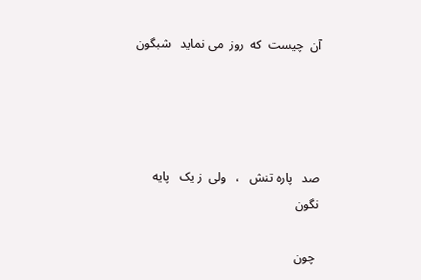آن  چیست  که  روز  می نماید   شبگون




صد   پاره تنش   ،   ولی  ز یک   پایه  نگون

 چون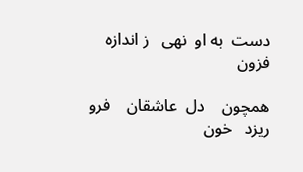دست  به او  نهی   ز اندازه   فزون

همچون    دل  عاشقان    فرو  ریزد   خون